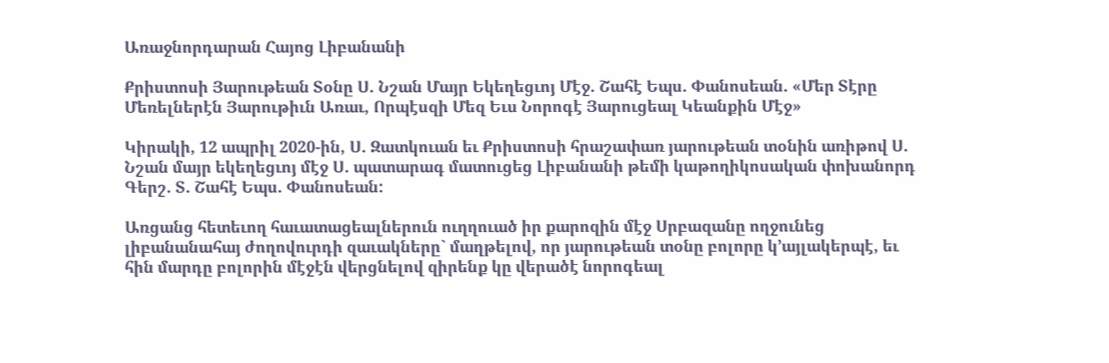Առաջնորդարան Հայոց Լիբանանի

Քրիստոսի Յարութեան Տօնը Ս. Նշան Մայր Եկեղեցւոյ Մէջ. Շահէ Եպս. Փանոսեան. «Մեր Տէրը Մեռելներէն Յարութիւն Առաւ, Որպէսզի Մեզ Եւս Նորոգէ Յարուցեալ Կեանքին Մէջ»

Կիրակի, 12 ապրիլ 2020-ին, Ս. Զատկուան եւ Քրիստոսի հրաշափառ յարութեան տօնին առիթով Ս. Նշան մայր եկեղեցւոյ մէջ Ս. պատարագ մատուցեց Լիբանանի թեմի կաթողիկոսական փոխանորդ Գերշ. Տ. Շահէ Եպս. Փանոսեան:

Առցանց հետեւող հաւատացեալներուն ուղղուած իր քարոզին մէջ Սրբազանը ողջունեց լիբանանահայ ժողովուրդի զաւակները` մաղթելով, որ յարութեան տօնը բոլորը կ’այլակերպէ, եւ հին մարդը բոլորին մէջէն վերցնելով զիրենք կը վերածէ նորոգեալ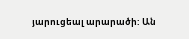յարուցեալ արարածի: Ան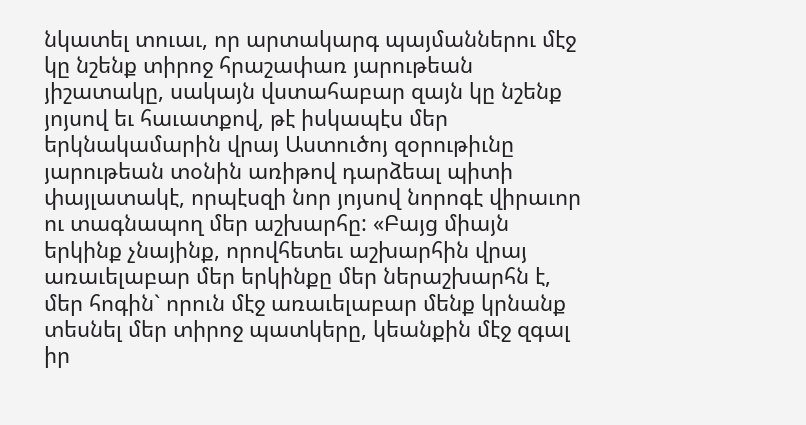նկատել տուաւ, որ արտակարգ պայմաններու մէջ կը նշենք տիրոջ հրաշափառ յարութեան յիշատակը, սակայն վստահաբար զայն կը նշենք յոյսով եւ հաւատքով, թէ իսկապէս մեր երկնակամարին վրայ Աստուծոյ զօրութիւնը յարութեան տօնին առիթով դարձեալ պիտի փայլատակէ, որպէսզի նոր յոյսով նորոգէ վիրաւոր ու տագնապող մեր աշխարհը: «Բայց միայն երկինք չնայինք, որովհետեւ աշխարհին վրայ առաւելաբար մեր երկինքը մեր ներաշխարհն է, մեր հոգին` որուն մէջ առաւելաբար մենք կրնանք տեսնել մեր տիրոջ պատկերը, կեանքին մէջ զգալ իր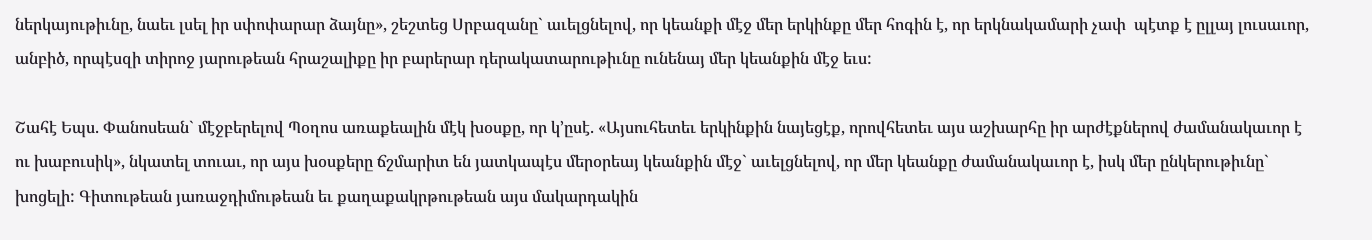ներկայութիւնը, նաեւ լսել իր սփոփարար ձայնը», շեշտեց Սրբազանը` աւելցնելով, որ կեանքի մէջ մեր երկինքը մեր հոգին է, որ երկնակամարի չափ  պէտք է ըլլայ լուսաւոր, անբիծ, որպէսզի տիրոջ յարութեան հրաշալիքը իր բարերար դերակատարութիւնը ունենայ մեր կեանքին մէջ եւս:

Շահէ Եպս. Փանոսեան` մէջբերելով Պօղոս առաքեալին մէկ խօսքը, որ կ’ըսէ. «Այսուհետեւ երկինքին նայեցէք, որովհետեւ այս աշխարհը իր արժէքներով ժամանակաւոր է ու խաբուսիկ», նկատել տուաւ, որ այս խօսքերը ճշմարիտ են յատկապէս մերօրեայ կեանքին մէջ` աւելցնելով, որ մեր կեանքը ժամանակաւոր է, իսկ մեր ընկերութիւնը` խոցելի: Գիտութեան յառաջդիմութեան եւ քաղաքակրթութեան այս մակարդակին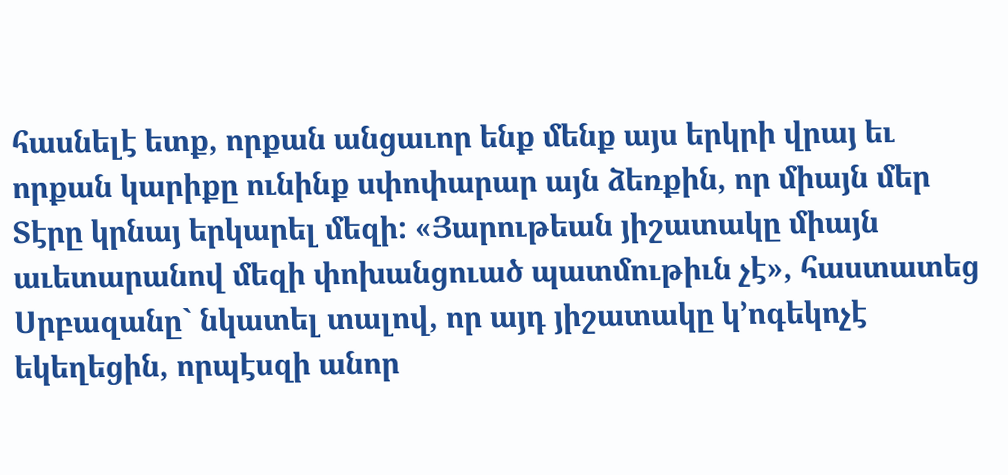հասնելէ ետք, որքան անցաւոր ենք մենք այս երկրի վրայ եւ որքան կարիքը ունինք սփոփարար այն ձեռքին, որ միայն մեր Տէրը կրնայ երկարել մեզի: «Յարութեան յիշատակը միայն աւետարանով մեզի փոխանցուած պատմութիւն չէ», հաստատեց Սրբազանը` նկատել տալով, որ այդ յիշատակը կ’ոգեկոչէ եկեղեցին, որպէսզի անոր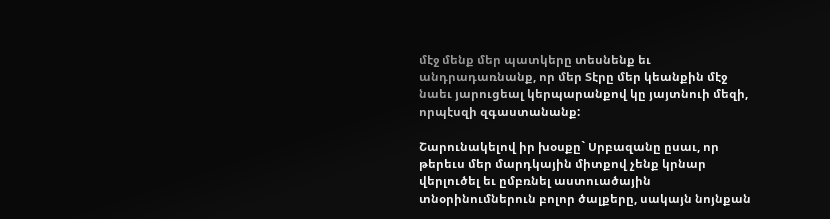մէջ մենք մեր պատկերը տեսնենք եւ անդրադառնանք, որ մեր Տէրը մեր կեանքին մէջ նաեւ յարուցեալ կերպարանքով կը յայտնուի մեզի, որպէսզի զգաստանանք:

Շարունակելով իր խօսքը` Սրբազանը ըսաւ, որ թերեւս մեր մարդկային միտքով չենք կրնար վերլուծել եւ ըմբռնել աստուածային տնօրինումներուն բոլոր ծալքերը, սակայն նոյնքան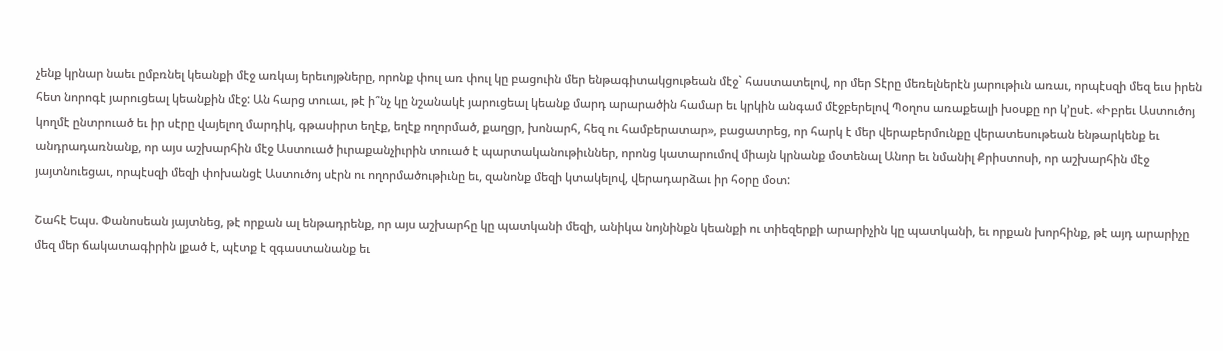չենք կրնար նաեւ ըմբռնել կեանքի մէջ առկայ երեւոյթները, որոնք փուլ առ փուլ կը բացուին մեր ենթագիտակցութեան մէջ` հաստատելով, որ մեր Տէրը մեռելներէն յարութիւն առաւ, որպէսզի մեզ եւս իրեն հետ նորոգէ յարուցեալ կեանքին մէջ: Ան հարց տուաւ, թէ ի՞նչ կը նշանակէ յարուցեալ կեանք մարդ արարածին համար եւ կրկին անգամ մէջբերելով Պօղոս առաքեալի խօսքը որ կ’ըսէ. «Իբրեւ Աստուծոյ կողմէ ընտրուած եւ իր սէրը վայելող մարդիկ, գթասիրտ եղէք, եղէք ողորմած, քաղցր, խոնարհ, հեզ ու համբերատար», բացատրեց, որ հարկ է մեր վերաբերմունքը վերատեսութեան ենթարկենք եւ անդրադառնանք, որ այս աշխարհին մէջ Աստուած իւրաքանչիւրին տուած է պարտականութիւններ, որոնց կատարումով միայն կրնանք մօտենալ Անոր եւ նմանիլ Քրիստոսի, որ աշխարհին մէջ յայտնուեցաւ, որպէսզի մեզի փոխանցէ Աստուծոյ սէրն ու ողորմածութիւնը եւ, զանոնք մեզի կտակելով, վերադարձաւ իր հօրը մօտ:

Շահէ Եպս. Փանոսեան յայտնեց, թէ որքան ալ ենթադրենք, որ այս աշխարհը կը պատկանի մեզի, անիկա նոյնինքն կեանքի ու տիեզերքի արարիչին կը պատկանի, եւ որքան խորհինք, թէ այդ արարիչը մեզ մեր ճակատագիրին լքած է, պէտք է զգաստանանք եւ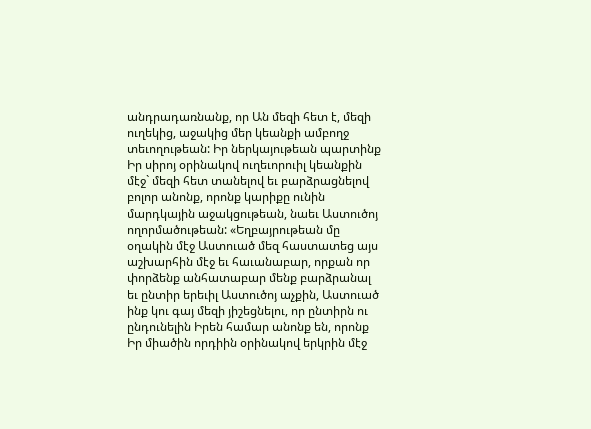անդրադառնանք, որ Ան մեզի հետ է, մեզի ուղեկից, աջակից մեր կեանքի ամբողջ տեւողութեան: Իր ներկայութեան պարտինք Իր սիրոյ օրինակով ուղեւորուիլ կեանքին մէջ` մեզի հետ տանելով եւ բարձրացնելով բոլոր անոնք, որոնք կարիքը ունին մարդկային աջակցութեան, նաեւ Աստուծոյ ողորմածութեան: «Եղբայրութեան մը օղակին մէջ Աստուած մեզ հաստատեց այս աշխարհին մէջ եւ հաւանաբար, որքան որ փորձենք անհատաբար մենք բարձրանալ եւ ընտիր երեւիլ Աստուծոյ աչքին, Աստուած ինք կու գայ մեզի յիշեցնելու, որ ընտիրն ու ընդունելին Իրեն համար անոնք են, որոնք Իր միածին որդիին օրինակով երկրին մէջ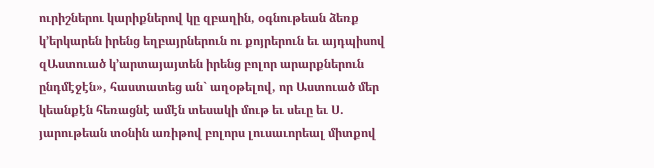ուրիշներու կարիքներով կը զբաղին, օգնութեան ձեռք կ’երկարեն իրենց եղբայրներուն ու քոյրերուն եւ այդպիսով զԱստուած կ’արտայայտեն իրենց բոլոր արարքներուն ընդմէջէն», հաստատեց ան` աղօթելով, որ Աստուած մեր կեանքէն հեռացնէ ամէն տեսակի մութ եւ սեւը եւ Ս. յարութեան տօնին առիթով բոլորս լուսաւորեալ միտքով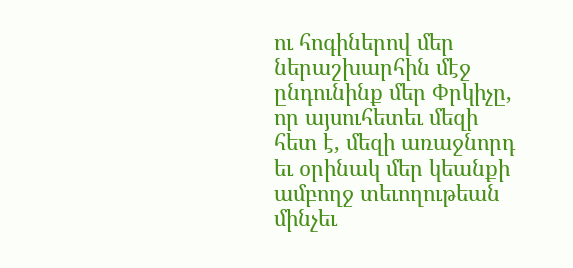ու հոգիներով մեր ներաշխարհին մէջ ընդունինք մեր Փրկիչը, որ այսուհետեւ մեզի հետ է, մեզի առաջնորդ եւ օրինակ մեր կեանքի ամբողջ տեւողութեան մինչեւ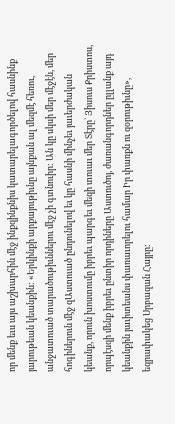որ մենք եւս այս աշխարհին մէջ ինքզինքնիս կատարելագործելով հասնինք յարութեան կեանքին: «Երկինքի արքայութիւնը այնքան ալ մեզմէ հեռու, անջատուած տարածութիւններու մէջ չի գտնուիր: Ան կը սկսի մեր մէջէն, մեր հոգիներուն մէջ զԱստուած ընդունելով եւ կը հասնի մինչեւ յաւերժական կեանք, որուն խոստումը իբրեւ պարգեւ մեզի տուաւ մեր Տէրը` Յիսուս Քրիստոս, որպէսզի մենք իբրեւ ընտիր որդիները Աստուծոյ, ժառանգորդներ ըլլանք այդ կեանքին յաւիտեանս փառաւորելու համար Իր փառքն ու զօրութիւնը», եզրափակեց Սրբազան Հայրը: